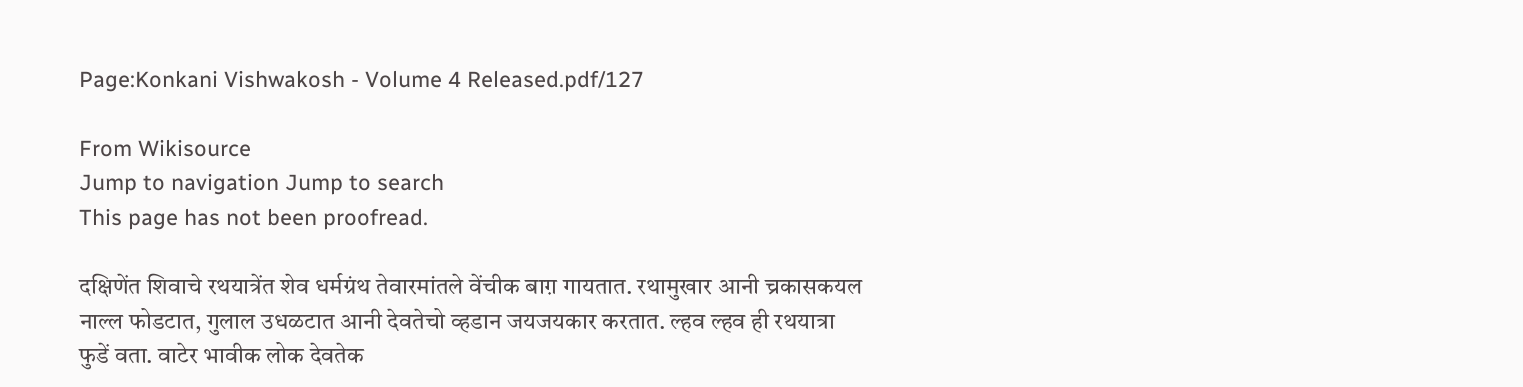Page:Konkani Vishwakosh - Volume 4 Released.pdf/127

From Wikisource
Jump to navigation Jump to search
This page has not been proofread.

दक्षिणेंत शिवाचे रथयात्रेंत शेव धर्मग्रंथ तेवारमांतले वेंचीक बाग़ गायतात. रथामुखार आनी च्रकासकयल नाल्ल फोडटात, गुलाल उधळटात आनी देवतेचो व्हडान जयजयकार करतात. ल्हव ल्हव ही रथयात्रा फुडें वता. वाटेर भावीक लोक देवतेक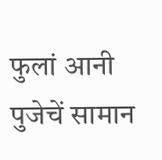फुलां आनी पुजेचें सामान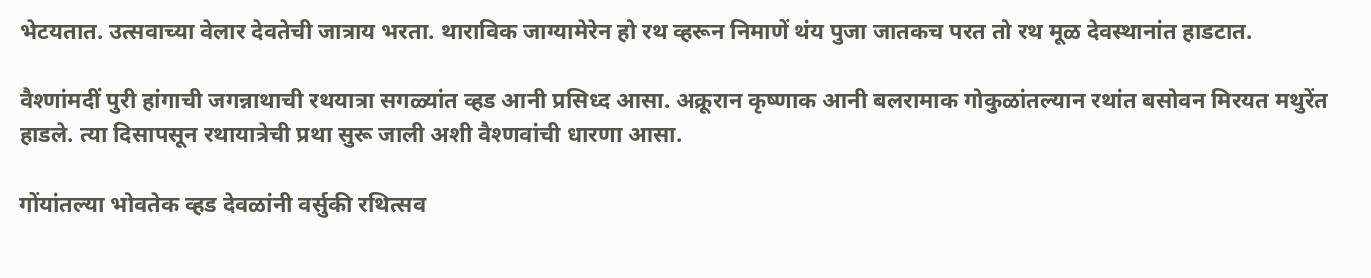भेटयतात. उत्सवाच्या वेलार देवतेची जात्राय भरता. थाराविक जाग्यामेरेन हो रथ व्हरून निमाणें थंय पुजा जातकच परत तो रथ मूळ देवस्थानांत हाडटात.

वैश्णांमदीं पुरी हांगाची जगन्नाथाची रथयात्रा सगळ्यांत व्हड आनी प्रसिध्द आसा. अक्रूरान कृष्णाक आनी बलरामाक गोकुळांतल्यान रथांत बसोवन मिरयत मथुरेंत हाडले. त्या दिसापसून रथायात्रेची प्रथा सुरू जाली अशी वैश्णवांची धारणा आसा.

गोंयांतल्या भोवतेक व्हड देवळांनी वर्सुकी रथित्सव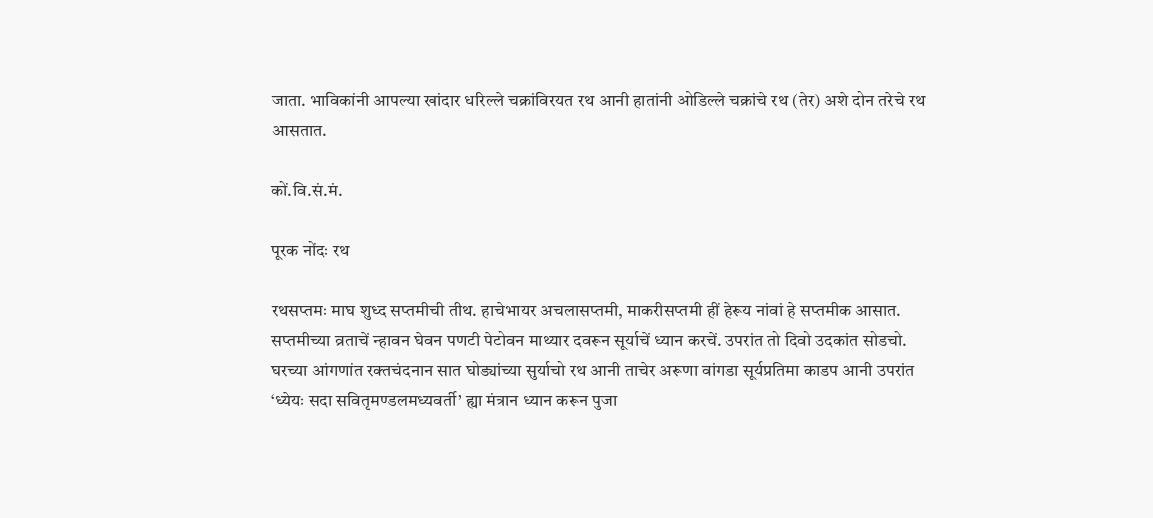जाता. भाविकांनी आपल्या खांदार धरिल्ले चक्रांविरयत रथ आनी हातांनी ओडिल्ले चक्रांचे रथ (तेर) अशे दोन तरेचे रथ आसतात.

कों.वि.सं.मं.

पूरक नोंदः रथ

रथसप्तमः माघ शुध्द सप्तमीची तीथ. हाचेभायर अचलासप्तमी, माकरीसप्तमी हीं हेरूय नांवां हे सप्तमीक आसात. सप्तमीच्या व्रताचें न्हावन घेवन पणटी पेटोवन माथ्यार दवरून सूर्याचें ध्यान करचें. उपरांत तो दिवो उदकांत सोडचो. घरच्या आंगणांत रक्तचंदनान सात घोड्यांच्या सुर्याचो रथ आनी ताचेर अरूणा वांगडा सूर्यप्रतिमा काडप आनी उपरांत ‘ध्येयः सदा सवितृमण्डलमध्यवर्ती’ ह्या मंत्रान ध्यान करून पुजा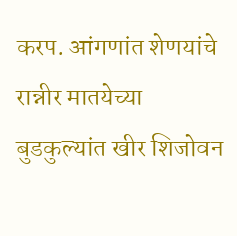करप. आंगणांत शेणयांचे रान्नीर मातयेच्या बुडकुल्यांत खीर शिजोवन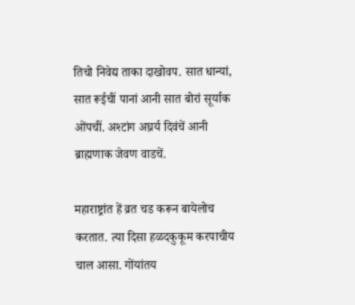तिचो निवेद्य ताका दाखोवप. सात धान्यां, सात रूईचीं पानां आनी सात बोरां सूर्याक ओंपचीं. अश्टांग अघ्रर्य दिवंचें आनी ब्राह्मणाक जेवण वाडचें.

महाराष्ट्रांत हें व्रत चड करून बायेलोच करतात. त्या दिसा हळदकुकूम करपाचीय चाल आसा. गोंयांतय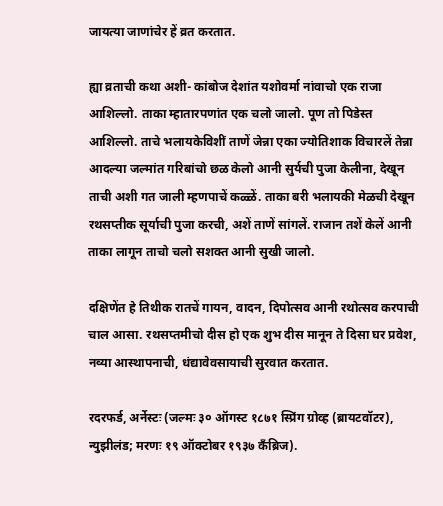जायत्या जाणांचेर हें व्रत करतात.

ह्या व्रताची कथा अशी- कांबोज देशांत यशोवर्मा नांवाचो एक राजा आशिल्लो. ताका म्हातारपणांत एक चलो जालो. पूण तो पिडेस्त आशिल्लो. ताचे भलायकेविशीं ताणें जेन्ना एका ज्योतिशाक विचारलें तेन्ना आदल्या जल्मांत गरिबांचो छळ केलो आनी सुर्यची पुजा केलीना, देखून ताची अशी गत जाली म्हणपाचें कळ्ळें. ताका बरी भलायकी मेळची देखून रथसप्तीक सूर्याची पुजा करची, अशें ताणें सांगलें. राजान तशें केलें आनी ताका लागून ताचो चलो सशक्त आनी सुखी जालो.

दक्षिणेंत हे तिथीक रातचें गायन, वादन, दिपोत्सव आनी रथोत्सव करपाची चाल आसा. रथसप्तमीचो दीस हो एक शुभ दीस मानून ते दिसा घर प्रवेश, नव्या आस्थापनाची, धंद्यावेवसायाची सुरवात करतात.

रदरफर्ड, अर्नेस्टः (जल्मः ३० ऑगस्ट १८७१ स्प्रिंग ग्रोव्ह (ब्रायटवॉटर), न्युझीलंड; मरणः १९ ऑक्टोबर १९३७ कँब्रिज).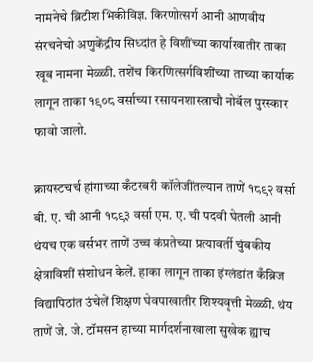नामनेचे ब्रिटीश भिकीविज्ञ. किरणोत्सर्ग आनी आणवीय संरचनेचो अणुकेंद्रीय सिध्दांत हे विशींच्या कार्याखातीर ताका खूब नामना मेळ्ळी. तशेंच किरणित्सर्गविशींच्या ताच्या कार्याक लागून ताका १९०८ वर्साच्या रसायनशास्त्राचौ नोबॅल पुरस्कार फावो जालो.

क्रायस्टचर्च हांगाच्या कँटरबरी कॉलेजींतल्यान ताणें १८९२ वर्सा बी. ए. ची आनी १८९३ वर्सा एम. ए. ची पदवी घेतली आनी थंयच एक वर्सभर ताणें उच्च कंप्रतेच्या प्रत्यावर्ती चुंबकीय क्षेत्राविशीं संशोधन केलें. हाका लागून ताका इंग्लंडांत कँब्रिज विद्यापिठांत उंचेलें शिक्षण घेवपाखातीर शिश्यवृत्ती मेळ्ळी. थंय ताणें जे. जे. टॉमसन हाच्या मार्गदर्शनाखाला सुखेक ह्याच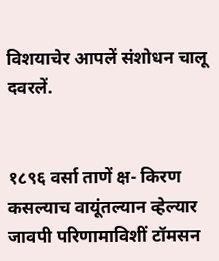विशयाचेर आपलें संशोधन चालू दवरलें.


१८९६ वर्सा ताणें क्ष- किरण कसल्याच वायूंतल्यान व्हेल्यार जावपी परिणामाविशीं टॉमसन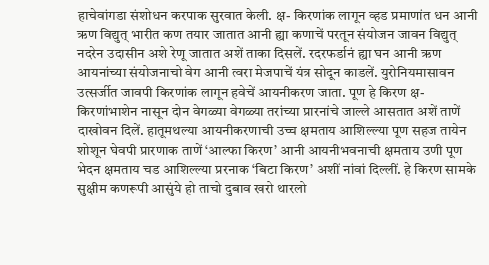हाचेवांगडा संशोधन करपाक सुरवात केली. क्ष- किरणांक लागून व्हड प्रमाणांत धन आनी ऋण विद्युत् भारीत कण तयार जातात आनी ह्या कणाचें परतून संयोजन जावन विद्युत् नदरेन उदासीन अशे रेणू जातात अशें ताका दिसलें. रदरफर्डानं ह्या घन आनी ऋण आयनांच्या संयोजनाचो वेग आनी त्वरा मेजपाचें यंत्र सोदून काडलें. युरोनियमासावन उत्सर्जीत जावपी किरणांक लागून हवेचें आयनीकरण जाता. पूण हे किरण क्ष- किरणांभाशेन नासून दोन वेगळ्या वेगळ्या तरांच्या प्रारनांचे जाल्ले आसतात अशें ताणें दाखोवन दिलें. हातूमथल्या आयनीकरणाची उच्च क्षमताय आशिल्ल्या पूण सहज तायेन शोशून घेवपी प्रारणाक ताणें ‘आल्फा किरण’ आनी आयनीभवनाची क्षमताय उणी पूण भेदन क्षमताय चड आशिल्ल्या प्ररनाक ‘बिटा किरण’ अशीं नांवां दिल्लीं. हे किरण सामके सुक्षीम कणरूपी आसुंये हो ताचो दुबाव खरो थारलो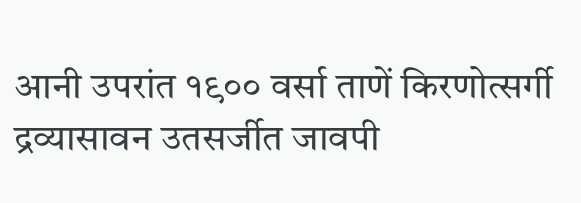आनी उपरांत १९०० वर्सा ताणें किरणोत्सर्गी द्रव्यासावन उतसर्जीत जावपी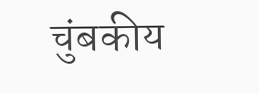चुंबकीय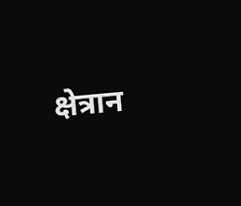क्षेत्रान